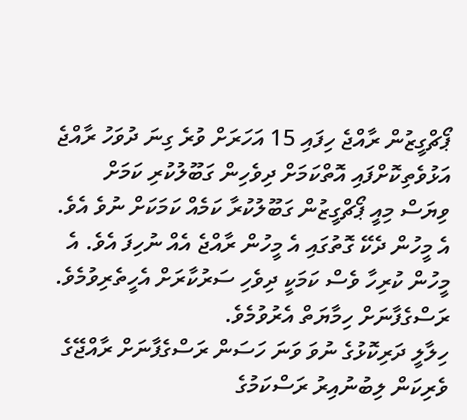ޕޯޗްގީޒުން ރާއްޖެ ހިފައި 15 އަހަރަށް ވުރެ ގިނަ ދުވަހު ރާއްޖެ އަޅުވެތިކޮށްފައި އޮތްކަމަށް ދިވެހިން ގަބޫލުކުރި ކަމަށް ވިޔަސް މިއީ ޕޯޗްގީޒުން ގަބޫލުކުރާ ކަމެއް ކަމަކަށް ނުވެ އެވެ. އެ މީހުން ދެކޭ ގޮތުގައި އެ މީހުން ރާއްޖެ އެއް ނުހިފަ އެވެ. އެ މީހުން ކުރިހާ ވެސް ކަމަކީ ދިވެހި ސަރުކާރަށް އެހީތެރިވުމެވެ. ރަސްގެފާނަށް ހިމާޔަތް އެރުވުމެވެ.
ހިލާލީ ދަރިކޮޅުގެ ނުވަ ވަނަ ހަސަން ރަސްގެފާނަށް ރާއްޖޭގެ ވެރިކަން ލިބުނުއިރު ރަސްކަމުގެ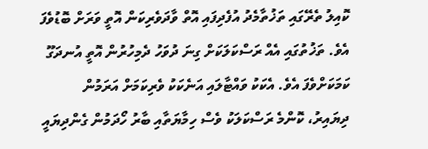ކޮއިލު ތެރޭގައި ތަޚުތާމެދު އުފެދިފައި އޮތް ވާދަވެރިކަން އޮތީ ވަރަށް ބޮޑުވެފަ އެވެ. ތަޚުތުގައި އެއް ރަސްކަލަކަށް ގިނަ ދުވަހު ދެމިހުރުން އޮތީ އުނދަގޫ ކަމަކަށްވެފަ އެވެ. އެކަކު ވައްޓާލައި އަނެކަކު ވެރިކަމަށް އަރަމުން ދިޔައިރު، ކޮންމެ ރަސްކަލަކު ވެސް ހިމާޔަތާއި ބާރު ހޯދަމުން ގެންދިޔައީ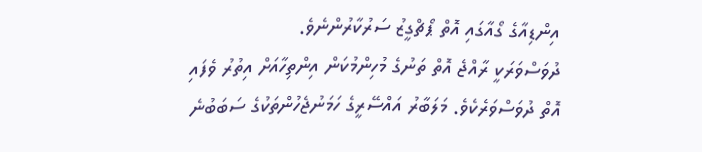އިންޑިއާގެ ގޯއާގައި އޮތް ޕޯޗްގީޒު ސަރުކާރުންނެވެ.
ދުވަސްވަރަކީ ރާއްޖެ އޮތް ތަނުގެ މުހިންމުކަން އިންތިހާއަށް އިތުރު ވެފައި އޮތް ދުވަސްވަރެކެވެ. މަލަބާރު އައްސޭރީގެ ހަމަނުޖެހުންތަކުގެ ސަބަބުނެ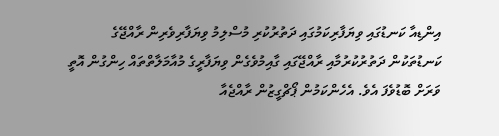އިންޑިއާ ކަނޑުގައި ވިޔަފާރިކަމުގައި ދަތުރުކުރި މުސްލިމު ވިޔަފާރިވެރިން ރާއްޖޭގެ ކަނޑުތަކުން ދަތުރުކުރުމާއި ރާއްޖޭގައި ގާއިމުވެގެން ވިޔަފާރީގެ މުއާމަލާތްތައް ހިންގުން އޮތީ ވަރަށް ބޮޑުވެފަ އެވެ. އެހެންކަމުން ޕޯޗްގީޒުން ރާއްޖެއާ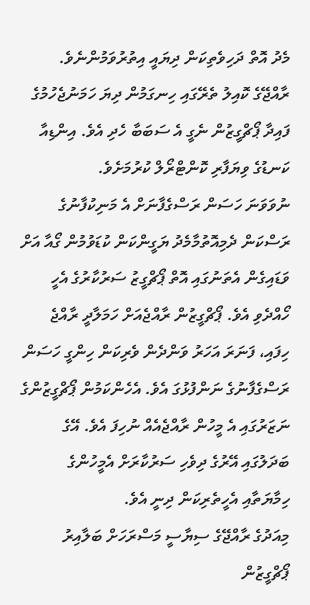މެދު އޮތް ދަހިވެތިކަން ދިޔައީ އިތުރުވަމުންނެވެ. ރާއްޖޭގެ ކޮއިލު ތެރޭގައި ހިނގަމުން ދިޔަ ހަމަނުޖެހުމުގެ ފައިދާ ޕޯޗްގީޒުން ނެގީ އެ ސަބަބާ ހެދި އެވެ. އިންޑިއާ ކަނޑުގެ ވިޔަފާރި ކޮންޓްރޯލް ކުރުމަށެވެ.
ނުވަވަނަ ހަސަން ރަސްގެފާނަށް އެ މަނިކުފާނުގެ ރަސްކަން ދެމިއޮތުމާމެދު ޔަގީންކަން ކުޑަވުމުން ގޯއާ އަށް ވަޑައިގެން އެތަނުގައި އޮތް ޕޯޗްގީޒު ސަރުކާރުގެ އެހީ ހޯއްދެވި އެވެ. ޕޯޗްގީޒުން ރާއްޖެއަށް ހަމަލާދީ ރާއްޖެ ހިފައި، ފަނަރަ އަހަރު ވަންދެން ވެރިކަން ހިންގީ ހަސަން ރަސްގެފާނުގެ ނަންފުޅުގަ އެވެ. އެހެންކަމުން ޕޯޗްގީޒުންގެ ނަޒަރުގައި އެ މީހުން ރާއްޖެއެއް ނުހިފަ އެވެ. އޭގެ ބަދަލުގައި އޭރުގެ ދިވެހި ސަރުކާރަށް އެމީހުންގެ ހިމާޔަތާއި އެހީތެރިކަން ދިނީ އެވެ.
މިއަދުގެ ރާއްޖޭގެ ސިޔާސީ މަސްރަހަށް ބަލާއިރު ޕޯޗްގީޒުން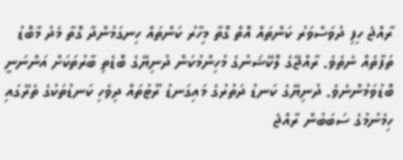ރާއްޖެ ހިފި ދުވަސްވަރު ކަންތައް އޮތް ގޮތާ މިހާރު ކަންތައް ހިނގަމުންދާ ގޮތާ މެދު މާބޮޑު ތަފާތެއް ނެތެވެ. ރާއްޖޭގެ ލޮކޭޝަނުގެ މުހިންމުކަން ދުނިޔޭގެ ބޮޑެތި ބާރުތަކަށް އަންނަނީ ބޮޑުވަމުންނެވެ. ދުނިޔޭގެ ކަނޑު ދަތުރުގެ މައިގަނޑު ރޫޓުތައް ދިވެހި ކަނޑުތަކުގެ ތެރޭގައި ހިމެނުމުގެ ސަބަބުން ރާއްޖެ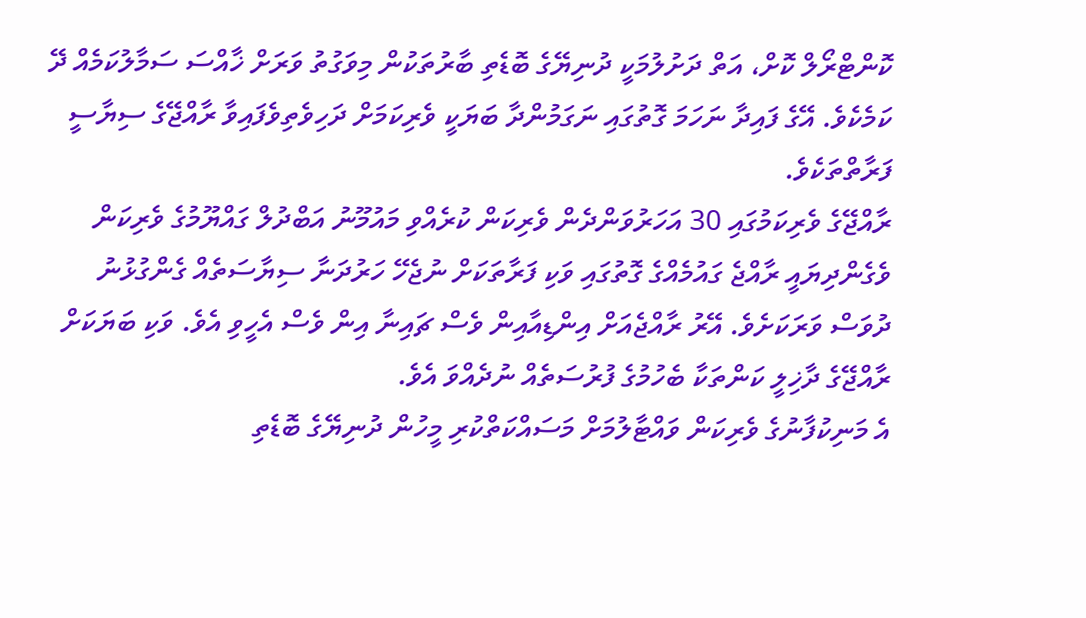ކޮންޓްރޯލް ކޮށް، އަތް ދަށުލުމަކީ ދުނިޔޭގެ ބޮޑެތި ބާރުތަކުން މިވަގުތު ވަރަށް ޚާއްސަ ސަމާލުކަމެއް ދޭ ކަމެކެވެ. އޭގެ ފައިދާ ނަހަމަ ގޮތުގައި ނަގަމުންދާ ބަޔަކީ ވެރިކަމަށް ދަހިވެތިވެފައިވާ ރާއްޖޭގެ ސިޔާސީ ފަރާތްތަކެވެ.
ރާއްޖޭގެ ވެރިކަމުގައި 30 އަހަރުވަންދެން ވެރިކަން ކުރެއްވި މައުމޫނު އަބްދުލް ގައްޔޫމުގެ ވެރިކަން ވެގެންދިޔައީ ރާއްޖެ ގައުމެއްގެ ގޮތުގައި ވަކި ފަރާތަކަށް ނުޖެހޭ ހަރުދަނާ ސިޔާސަތެއް ގެންގުޅުނު ދުވަސް ވަރަކަށެވެ. އޭރު ރާއްޖެއަށް އިންޑިއާއިން ވެސް ޗައިނާ އިން ވެސް އެހީވި އެވެ. ވަކި ބަޔަކަށް ރާއްޖޭގެ ދާޚިލީ ކަންތަކާ ބެހުމުގެ ފުރުސަތެއް ނުދެއްވަ އެވެ.
އެ މަނިކުފާނުގެ ވެރިކަން ވައްޓާލުމަށް މަސައްކަތްކުރި މީހުން ދުނިޔޭގެ ބޮޑެތި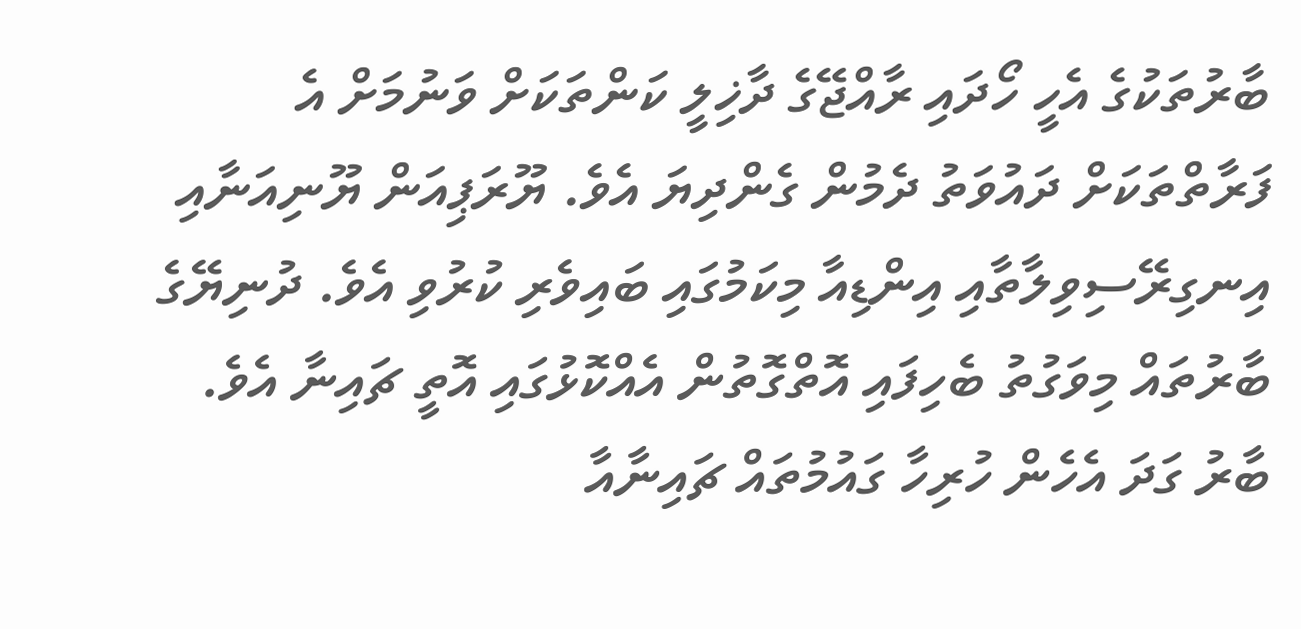ބާރުތަކުގެ އެހީ ހޯދައި ރާއްޖޭގެ ދާޚިލީ ކަންތަކަށް ވަނުމަށް އެ ފަރާތްތަކަށް ދައުވަތު ދެމުން ގެންދިޔަ އެވެ. ޔޫރަޕިއަން ޔޫނިއަނާއި އިނގިރޭސިވިލާތާއި އިންޑިއާ މިކަމުގައި ބައިވެރި ކުރުވި އެވެ. ދުނިޔޭގެ ބާރުތައް މިވަގުތު ބެހިފައި އޮތްގޮތުން އެއްކޮޅުގައި އޮތީ ޗައިނާ އެވެ.
ބާރު ގަދަ އެހެން ހުރިހާ ގައުމުތައް ޗައިނާއާ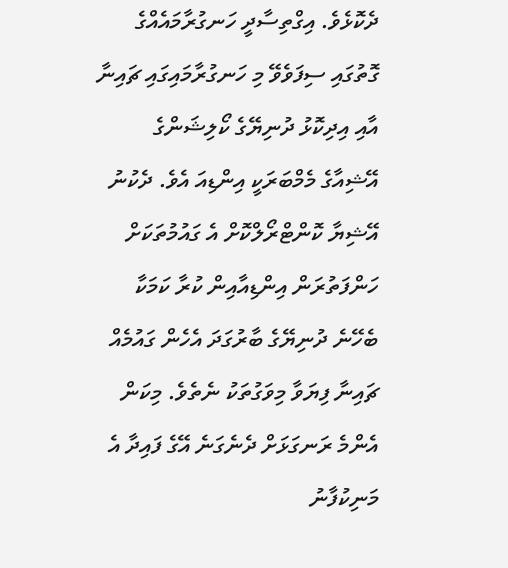ދެކޮޅެވެ. އިގްތިސާދީ ހަނގުރާމައެއްގެ ގޮތުގައި ސިފަވެވޭ މި ހަނގުރާމައިގައި ޗައިނާ އާއި އިދިކޮޅު ދުނިޔޭގެ ކޯލިޝަންގެ އޭޝިއާގެ މެމްބަރަކީ އިންޑިއަ އެވެ. ދެކުނު އޭޝިޔާ ކޮންޓްރޯލްކޮށް އެ ގައުމުތަކަށް ހަންފަތުރަން އިންޑިއާއިން ކުރާ ކަމަކާ ބެހޭނެ ދުނިޔޭގެ ބާރުގަދަ އެހެން ގައުމެއް ޗައިނާ ފިޔަވާ މިވަގުތަކު ނެތެވެ. މިކަން އެންމެ ރަނގަޅަށް ދެނެގަނެ އޭގެ ފައިދާ އެ މަނިކުފާނު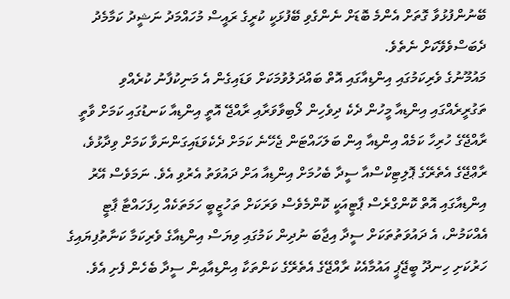ބޭނުންފުޅުވާ ގޮތަށް އެންމެ ބޮޑަށް ނެންގެވި ބޭފުޅަކީ ކުރީގެ ރައީސް މުހައްމަދު ނަޝީދު ކަމާމެދު ދެބަސްވެވޭކަށް ނެތެވެ.
މައުމޫނުގެ ވެރިކަމުގައި އިންޑިއާގައި އޮތް ބައްދަލުވުމަކަށް ވަޑައިގެން އެ މަނިކުފާނު ކުރެއްވި ތަގުރީރެއްގައި އިންޑިއާ މީހުން ދެކެ ދިވެހިން ލޯބިވާވަރާއި ރާއްޖޭ އޮތީ އިންޑިއާ ކަނޑުގައި ކަމަށް ވާތީ ރާއްޖޭގެ ހުރިހާ ކަމެއް އިންޑިއާ އިން ބަލަހައްޓަން ޖެހޭނެ ކަމަށް ދެކެވަޑައިގަންނަވާ ކަމަށް ވިދާޅުވެ، ރާޢްޖޭގެ އެތެރޭގެ ޕޮލިޓިކްސްއާ ސީދާ ބެހުމަށް އިންޑިއާ އަށް ދައުވަތު އެރުވި އެވެ. ނަމަވެސް އޭރު އިންޑިއާގައި އޮތް ކޮންގްރެސް ޕާޓީއަކީ ކޮންމެވެސް ވަރަކަށް ތަހުޒީބީ ހަމަތަކެއް ހިފަހައްޓާ ޕާޓީ އެއްކަމުން، އެ ދައުވަތުތަކަށް ސީދާ އިޖާބަ ނުދިން ކަމުގައި ވިޔަސް އިންޑިއާގެ ވެރިކަމާ ކަނާތުފިޔައިގެ ހަރުކަށި ހިނދޫ ބީޖޭޕީ އައުމާއެކު ރާއްޖޭގެ އެތެރޭގެ ކަންތަކާ އިންޑިއާއިން ސީދާ ބެހެން ފެށި އެވެ.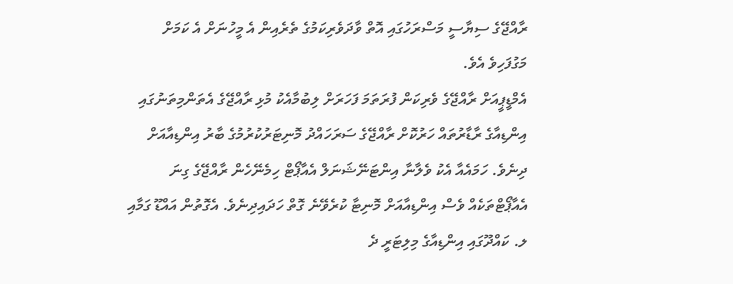ރާއްޖޭގެ ސިޔާސީ މަސްރަހުގައި އޮތް ވާދަވެރިކަމުގެ ތެރެއިން އެ މީހުނަށް އެ ކަމަށް މަގުފަހިވެ އެވެ.
އެމްޑީޕީއަށް ރާއްޖޭގެ ވެރިކަން ފުރަތަމަ ފަހަރަށް ލިބުމާއެކު މުޅި ރާއްޖޭގެ އެތަންމިތަނުގައި އިންޑިއާގެ ރާޑާރުތައް ހަރުކޮށް ރާއްޖޭގެ ސަރަހައްދު މޮނިޓަރުކުރުމުގެ ބާރު އިންޑިއާއަށް ދިނެވެ. ހަމައެއާ އެކު ވެލާނާ އިންޓަނޭޝަނަލް އެއާޕޯޓް ހިމެނޭހެން ރާއްޖޭގެ ގިނަ އެއާޕޯޓްތަކެއް ވެސް އިންޑިއާއަށް މޮނިޓާ ކުރެވޭނެ ގޮތް ހަދައިދިނެވެ. އެގޮތުން އައްޑޫ ގަމާއި ލ. ކައްދޫގައި އިންޑިއާގެ މިލިޓަރީ ދެ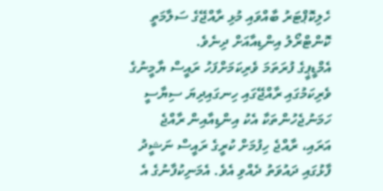ހެލިކޮޕްޓަރު ބާއްވައި މުޅި ރާއްޖޭގެ ސަލާމަތީ ކޮންޓްރޯލު އިންޑިއާއަށް ދިނެވެ.
އެމްޑީޕީގެ ފުރަތަމަ ވެރިކަމަށްފަހު ރައީސް ޔާމީނުގެ ވެރިކަމުގައި ރާއްޖޭގައި ހިނގައިދިޔަ ސިޔާސީ ހަމަނުޖެހުންތަކާ އެކު އިންޑިއާއިން ރާއްޖެ އަރައި، ރާއްޖެ ހިފުމަށް ކުރީގެ ރައީސް ނަޝީދު ފާޅުގައި ދައުވަތު ދެއްވި އެވެ. އެމަނިކުފާނުގެ އެ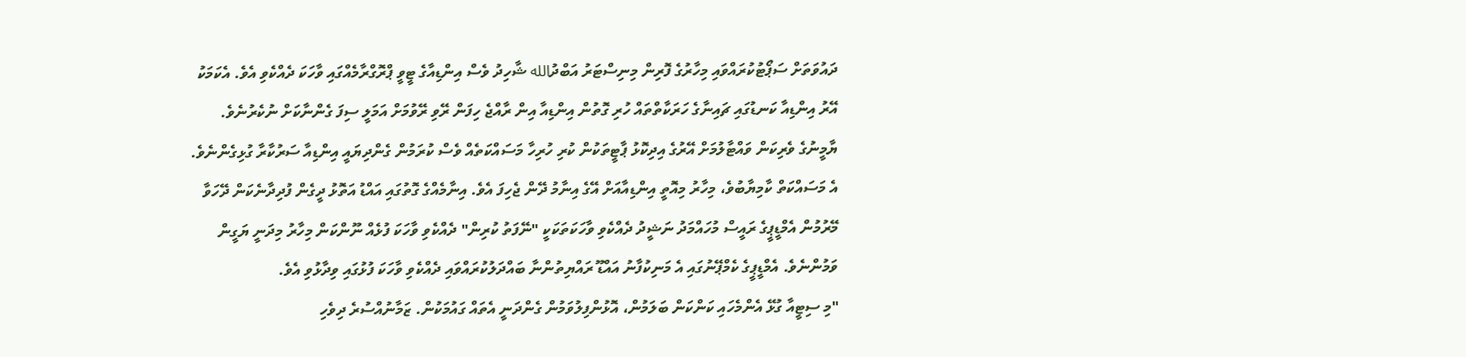ދައުވަތަށް ސަޕޯޓުކުރައްވައި މިހާރުގެ ފޮރިން މިނިސްޓަރު އަބްދުالله ޝާހިދު ވެސް އިންޑިއާގެ ޓީވީ ޕްރޮގްރާމެއްގައި ވާހަކަ ދެއްކެވި އެވެ. އެކަމަކު އޭރު އިންޑިއާ ކަނޑުގައި ޗައިނާގެ ހަރަކާތްތައް ހުރި ގޮތުން އިންޑިއާ އިން ރާއްޖެ ހިފަން ރޭވި ރޭވުމަށް އަމަލީ ސިފަ ގެންނާކަށް ނުކެރުނެވެ.
ޔާމީނުގެ ވެރިކަން ވައްޓާލުމަށް އޭރުގެ އިދިކޮޅު ޕާޓީތަކުން ކުރި ހުރިހާ މަސައްކަތެއް ވެސް ކުރަމުން ގެންދިޔައީ އިންޑިއާ ސަރުކާރާ ގުޅިގެންނެވެ. އެ މަސައްކަތް ކާމިޔާބުވެ، މިހާރު މިއޮތީ އިންޑިއާއަށް އޭގެ އިނާމު ދޭން ޖެހިފަ އެވެ. އިނާމެއްގެ ގޮތުގައި އައްޑު އަތޮޅު ދީގެން ފުދިދާނެކަން ދޭހަވާ މޭރުމުން އެމްޑީޕީގެ ރައީސް މުހައްމަދު ނަޝީދު ދެއްކެވި ވާހަކަތަކަކީ "ނޭފަތު ކުރިން" ދެއްކެވި ވާހަކަ ފުޅެއް ނޫންކަން މިހާރު މިދަނީ ޔަގީން ވަމުންނެވެ. އެމްޑީޕީގެ ކެމްޕޭނުގައި އެ މަނިކުފާނު އައްޑޫ ރައްޔިތުންނާ ބައްދަލުކުރައްވައި ދެއްކެވި ވާހަކަ ފުޅުގައި ވިދާޅުވި އެވެ.
"މި ސިޓީއާ ގުޅޭ އެންމެހައި ކަންކަން ބަލަމުން، އޮޅުންފިލުވަމުން ގެންދަނީ އެތައް ގައުމަކުން. ޒަމާނުއްސުރެ ދިވެހި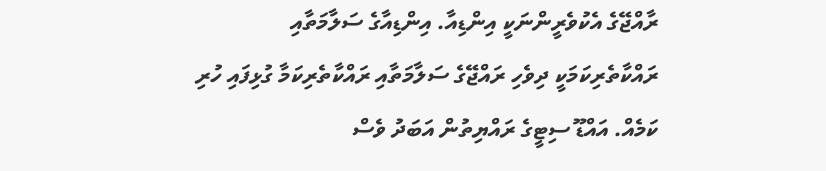ރާއްޖޭގެ އެކުވެރީންނަކީ އިންޑިއާ. އިންޑިއާގެ ސަލާމަތާއި ރައްކާތެރިކަމަކީ ދިވެހި ރައްޖޭގެ ސަލާމަތާއި ރައްކާތެރިކަމާ ގުޅިފައި ހުރި ކަމެއް. އައްޑޫ ސިޓީގެ ރައްޔިތުން އަބަދު ވެސް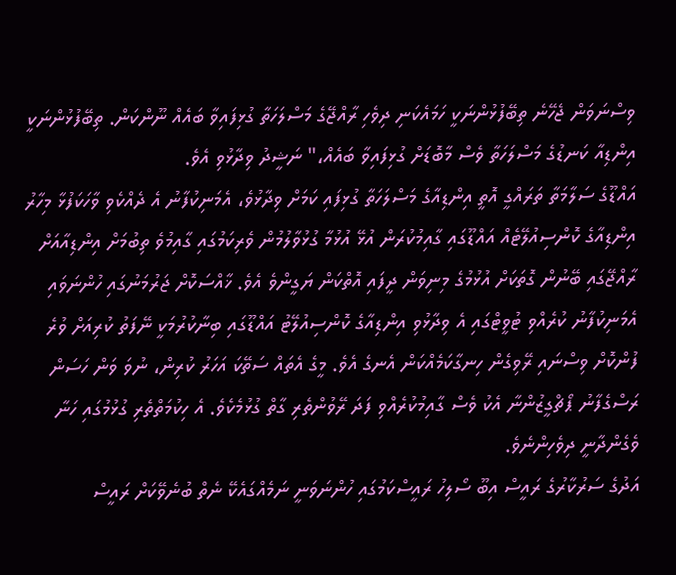ވިސްނަވަން ޖެހޭނެ ތިބޭފުޅުންނަކީ ހަމައެކަނި ދިވެހި ރާއްޖޭގެ މަސްލަހަތާ ގުޅިފައިވާ ބައެއް ނޫންކަން. ތިބޭފުޅުންނަކީ އިންޑިއާ ކަނޑުގެ މަސްލަހަތާ ވެސް މާބޮޑަށް ގުޅިފައިވާ ބައެއް،" ނަޝީދު ވިދާޅުވި އެވެ.
އައްޑޫގެ ސަލާމަތާ ތަރައްގީ އޮތީ އިންޑިއާގެ މަސްލަހަތާ ގުޅިފައި ކަމަށް ވިދާޅުވެ، އެމަނިކުފާނު އެ ދެއްކެވި ވާހަކަފުޅާ މިހާރު އިންޑިއާގެ ކޮންސިއުލޭޓެއް އައްޑޫގައި ގާއިމުކުރަން އުޅޭ އުޅުމާ ގުޅުވާލުމުން ވެރިކަމުގައި ގާއިމުވެ ތިބުމަށް އިންޑިއާއަށް ރާއްޖޭގައި ބޭނުން ގޮތަކަށް އުޅުމުގެ މިނިވަން ދީފައި އޮތްކަން ޔަގީންވެ އެވެ. ޚާއްސަކޮށް ޖަރުމަނުގައި ހުންނަވައި އެމަނިކުފާނު ކުރެއްވި ޓުވީޓްގައި އެ ވިދާޅުވި އިންޑިއާގެ ކޮންސިއުލޭޓު އައްޑޫގައި ބިނާކުރުމަކީ ނޭފަތު ކުރިއަށް ވުރެ ފުންކޮށް ވިސްނައި ރޭވިގެން ހިނގާކަމެއްކަން އެނގެ އެވެ. މީގެ އެތައް ސަތޭކަ އަހަރު ކުރިން، ނުވަ ވަން ހަސަން ރަސްގެފާނު ޕޯޗްގީޒުންނާ އެކު ވެސް ގާއިމުކުރެއްވި ފަދަ ރޭވުންތެރި ގާތް ގުޅުމެކެވެ. އެ ހިކުމަތްތެރި ގުޅުމުގައި ހަނާ ވެގެންދާނީ ދިވެހިންނެވެ.
އަދުގެ ސަރުކާރުގެ ރައީސް އިބޫ ސޯލިހު ރައީސްކަމުގައި ހުންނަވަނީ ނަމެއްގައެކޭ ނެތް ބުނެވޭކަށް ރައީސް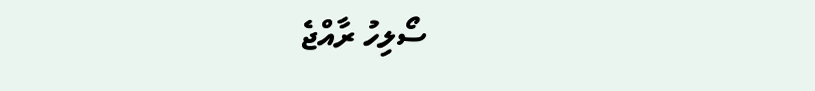ސޯލިހު ރާއްޖެ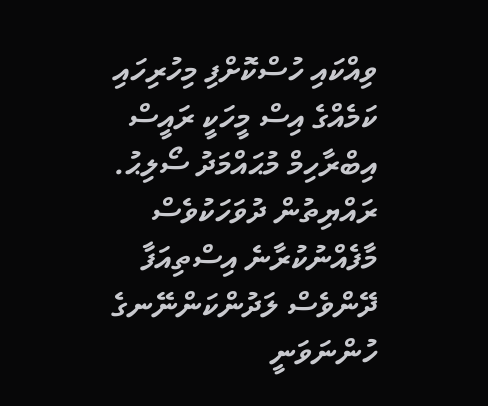ވިއްކައި ހުސްކޮށްފި މިހުރިހައި ކަމެއްގެ އިސް މީހަކީ ރައީސް އިބްރާހިމް މުޙައްމަދު ސޯލިޙު. ރައްޔިތުން ދުވަހަކުވެސް މާފެއްނުކުރާނެ އިސްތިއަފާ ދޭންވެސް ލަދުންކަންނޭނގެ ހުންނަވަނީ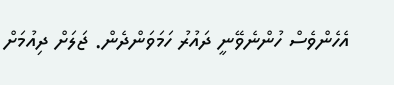އެހެންވެސް ހުންނެވޭނީ ދައުރު ހަމަވަންދެން. ޖަލަށް ދިއުމަށް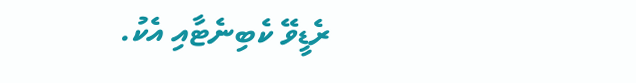ރެޑީވޭ ކެބިނެޓާއި އެކު.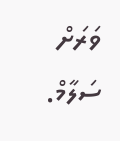ވަރަށް ސަލާމް.